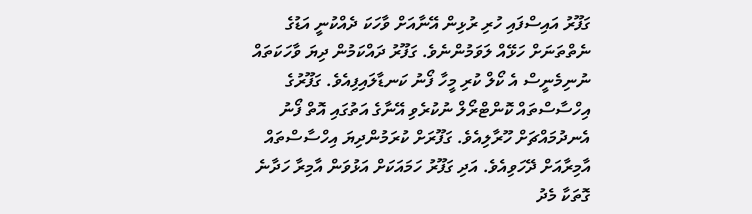ގަފޫރު އައިސްފައި ހުރި ރުޅިން އޭނާއަށް ވާހަކަ ދެއްކުނީ އަޑުގެ ނެތްތަނަށް ހަޅޭއް ލަވަމުންނެވެ. ގަފޫރު ދައްކަމުން ދިޔަ ވާހަކަތައް ނުނިމެނީސް އެ ކޯލް ކުރި މީހާ ފޯނު ކަނޑާލައިފިއެވެ. ގަފޫރުގެ އިހްސާސްތައް ކޮންޓްރޯލް ނުކުރެވި އޭނާގެ އަތުގައި އޮތް ފޯނު އެނދުމައްޗަށް ހޫރާލިއެވެ. ގަފޫރަށް ކުރަމުންދިޔަ އިހްސާސްތައް އާމިރާއަށް ދޭހަވިއެވެ. އަދި ގަފޫރު ހަމައަކަށް އަޅުވަން އާމިރާ ހަދާނެ ގޮތަކާ މެދު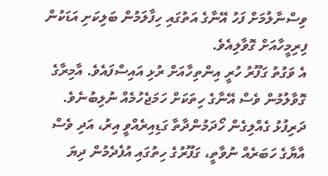ވިސްނާލުމަށް ފަހު އޭނާގެ އަތުގައި ހިފާލަމުން ބަލިކަށި އަޑަކުން ފިރިމީހާއަށް ގޮވާލިއެވެ.
އެ ވަގުތު ގަފޫރު ހުރީ އިންތިހާއަށް ރުޅި އައިސްފައެވެ. އާމިރާގެ ގޮވާލުމުން ވެސް އޭނާގެ ހިތަކަށް ހަމަޖެހުމެއް ނުލިބުނެވެ. ދަރިފުޅު ގެއްލިގެން ހޯދަމުންދާތާ ގަޑިއިރެއްވީ އިރު، އަދި ވެސް އާޔާގެ ހަބަރެއް ނުވާތީ، ގަފޫރުގެ ހިތުގައި އުފެދެމުން ދިޔަ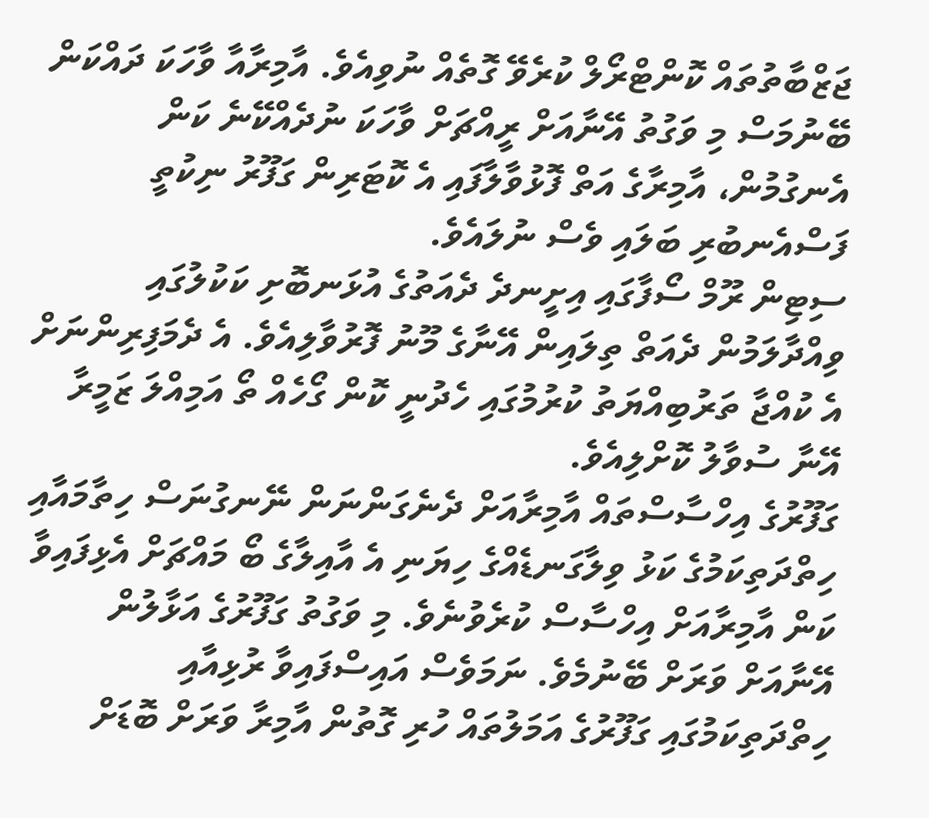ޖަޒްބާތުތައް ކޮންޓްރޯލް ކުރެވޭ ގޮތެއް ނުވިއެވެ. އާމިރާއާ ވާހަކަ ދައްކަން ބޭނުމަސް މި ވަގުތު އޭނާއަށް ރީއްޗަށް ވާހަކަ ނުދެއްކޭނެ ކަން އެނގުމުން، އާމިރާގެ އަތް ފޮޅުވާލާފައި އެ ކޮޓަރިން ގަފޫރު ނިކުތީ ފަސްއެނބުރި ބަލައި ވެސް ނުލައެވެ.
ސިޓިން ރޫމް ސޯފާގައި އިށީނދެ ދެއަތުގެ އުޅަނބޮށި ކަކުލުގައި ވިއްދާލަމުން ދެއަތް ތިލައިން އޭނާގެ މޫނު ފޮރުވާލިއެވެ. އެ ދެމަފިރިންނަށް އެ ކުއްޖާ ތަރުބިއްޔަތު ކުރުމުގައި ހެދުނީ ކޮން ގޯހެއް ތޯ އަމިއްލަ ޒަމީރާ އޭނާ ސުވާލު ކޮށްލިއެވެ.
ގަފޫރުގެ އިހްސާސްތައް އާމިރާއަށް ދެނެގަންނަން ނޭނގުނަސް ހިތާމައާއި ހިތްދަތިކަމުގެ ކަޅު ވިލާގަނޑެއްގެ ހިޔަނި އެ އާއިލާގެ ބޯ މައްޗަށް އެޅިފައިވާ ކަން އާމިރާއަށް އިހްސާސް ކުރެވުނެވެ. މި ވަގުތު ގަފޫރުގެ އަޅާލުން އޭނާއަށް ވަރަށް ބޭނުމެވެ. ނަމަވެސް އައިސްފައިވާ ރުޅިއާއި ހިތްދަތިކަމުގައި ގަފޫރުގެ އަމަލުތައް ހުރި ގޮތުން އާމިރާ ވަރަށް ބޮޑަށް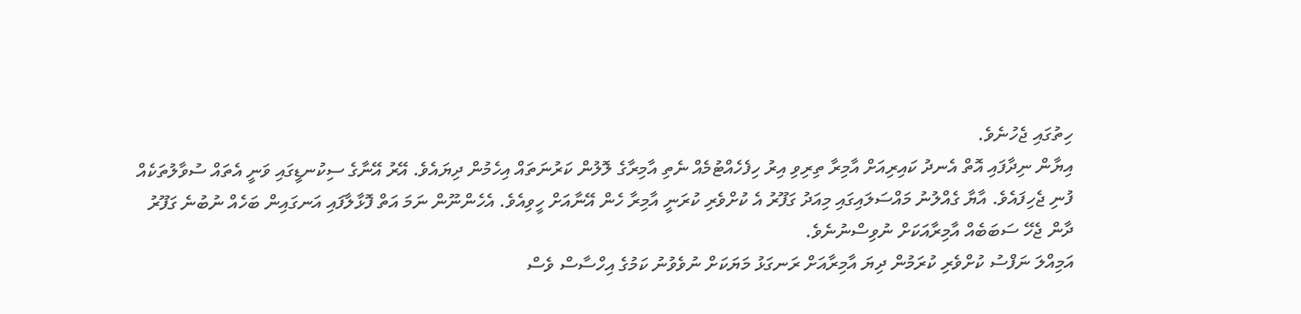ހިތުގައި ޖެހުނެވެ.
އިޔާން ނިދާފައި އޮތް އެނދު ކައިރިއަށް އާމިރާ ތިރިވި އިރު ހިފެހެއްޓުމެއް ނެތި އާމިރާގެ ލޮލުން ކަރުނަތައް އިހެމުން ދިޔައެވެ. އޭރު އޭނާގެ ސިކުނޑީގައި ވަނީ އެތައް ސުވާލުތަކެއް ފުނި ޖެހިފައެވެ. އާޔާ ގެއްލުނު މައްސަލައިގައި މިއަދު ގަފޫރު އެ ކުށްވެރި ކުރަނީ އާމިރާ ހެން އޭނާއަށް ހީވިއެވެ. އެހެންނޫން ނަމަ އަތް ފޮޅާލާފައި އަނގައިން ބަހެއް ނުބުނެ ގަފޫރު ދާން ޖެހޭ ސަބަބެއް އާމިރާއަކަށް ނުވިސްނުނެވެ.
އަމިއްލަ ނަފްސު ކުށްވެރި ކުރަމުން ދިޔަ އާމިރާއަށް ރަނގަޅު މަޔަކަށް ނުވެވުނު ކަމުގެ އިހްސާސް ވެސް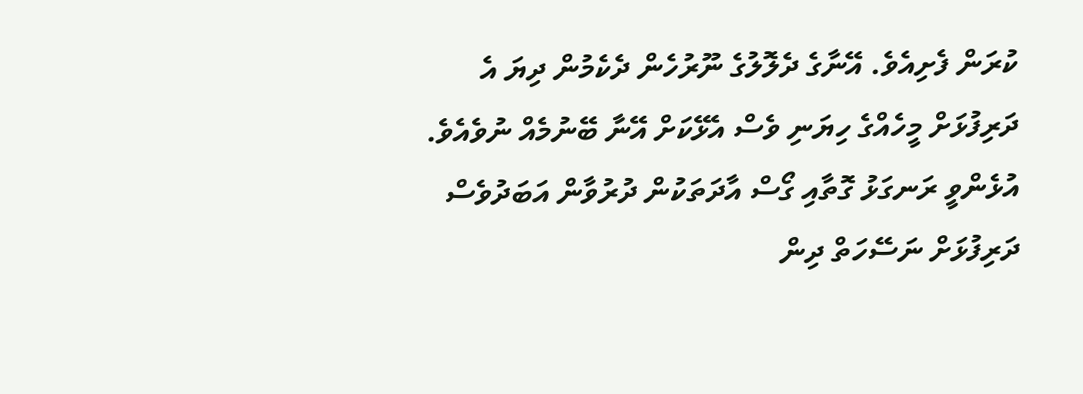ކުރަން ފެށިއެވެ. އޭނާގެ ދެލޮލުގެ ނޫރުހެން ދެކެމުން ދިޔަ އެ ދަރިފުޅަށް މީހެއްގެ ހިޔަނި ވެސް އެޅޭކަށް އޭނާ ބޭނުމެއް ނުވެއެވެ. އުޅެންވީ ރަނގަޅު ގޮތާއި ގޯސް އާދަތަކުން ދުރުވާން އަބަދުވެސް ދަރިފުޅަށް ނަސޭހަތް ދިން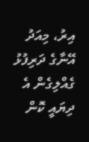އިރު، މިއަދު އޭނާގެ ދަރިފުޅު ގެއްލިގެން އެ ދިޔައީ ކޮން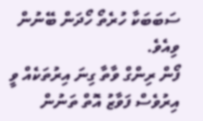ސަބަބަކާ ހުރެތޯ ހޯދަން ބޭނުން ވިއެވެ.
ފޯން ރިންގް ވާތާ ގިނަ އިރުތަކެއް ވީ އިރުވެސް ފަވާޒު އޮތް ތަނުން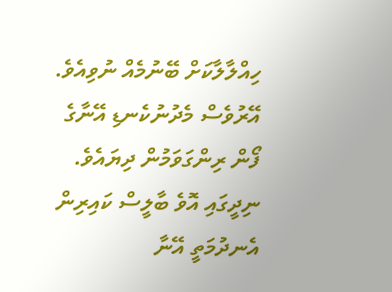ހިއްލާލާކަށް ބޭނުމެއް ނުވިއެވެ. އޭރުވެސް މެދުނުކެނޑި އޭނާގެ ފޯން ރިންގަވަމުން ދިޔައެވެ. ނިދީގައި އޮވެ ބާލީސް ކައިރިން އެނދުމަތީ އޭނާ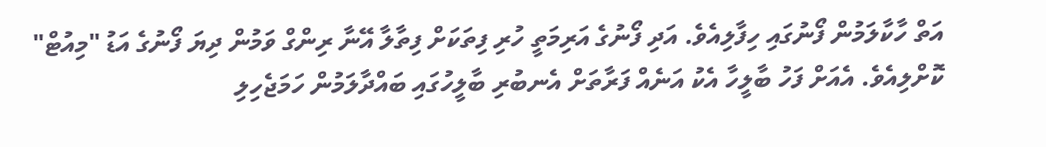އަތް ހާކާލަމުން ފޯނުގައި ހިފާލިއެވެ. އަދި ފޯނުގެ އަރިމަތީ ހުރި ފިތަކަށް ފިތާލާ އޭނާ ރިންގް ވަމުން ދިޔަ ފޯނުގެ އަޑު "މިއުޓް" ކޮށްލިއެވެ. އެއަށް ފަހު ބާލީހާ އެކު އަނެއް ފަރާތަށް އެނބުރި ބާލީހުގައި ބައްދާލަމުން ހަމަޖެހިލި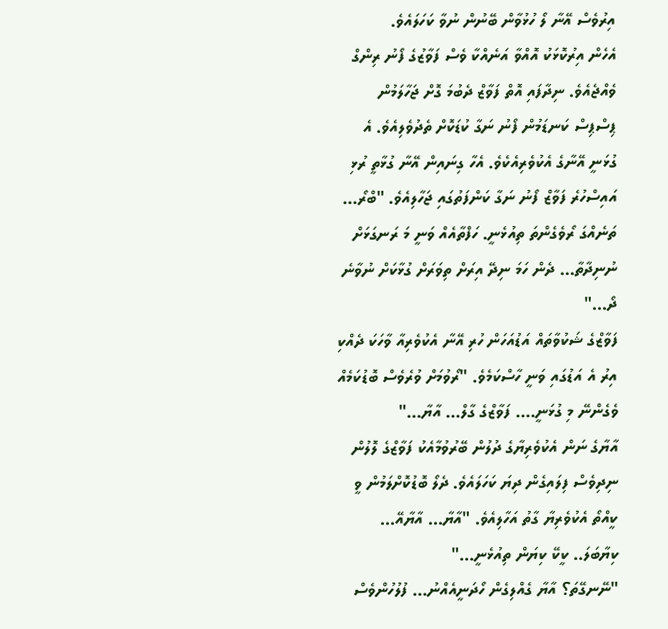އިރުވެސް އޭނާ ލޯ ހުޅުވާން ބޭނުން ނުވާ ކަހަލައެވެ.
އެހެން އިރުކޮޅަކު އޮއްވާ އަނެއްކާ ވެސް ފަވާޒުގެ ފޯނު ރިންގް ވެއްޖެއެވެ. ނިދާފައި އޮތް ފަވާޒް ދެބުމަ ގޮށް ޖަހާލަމުން ޕިސްޕިސް ކަނޑަމުން ފޯނު ނަގާ ކުޑަކޮށް ތެދުވެލިއެވެ. އެ ގުޅަނީ އޭނާގެ އެކުވެރިއެކެވެ. އެހާ ގިނައިން އޭނާ ގުޅާތީ ރުޅި އައިސްހުރެ ފަވާޒް ފޯނު ނަގާ ކަންފަތުގައި ޖަހާލިއެވެ. "ބްރޯ... ތަނެއްގަ ރޯވެގެންތަ ތިއުޅެނީ. ހަފްތާއެއް ވަނީ މަ ރަނގަޅަށް ނުނިދާތާ... ދެން ހަމަ ނިދޭ އިރަށް ތިވަރަށް ގުޅާކަށް ނުވާނެ ދޯ..."
ފަވާޒްގެ ޝަކުވާތައް އަޑުއަހަން ހުރި އޭނާ އެކުވެރިއާ ވާހަކަ ދެއްކި އިރު އެ އަޑުގައި ވަނީ ހާސްކަމެވެ. "ރޯވުމަށް ވުރެވެސް ބޮޑުކަމެއް ވެގެންނޭ މި ގުޅަނީ.... ފަވާޒްގެ ގާލް... އާޔާ..."
އާޔާގެ ނަން އެކުވެރިޔާގެ ދުލުން ބޭރުވުމާއެކު ފަވާޒްގެ ލޮލުން ނިދިވެސް ފިލައިގެން ދިޔަ ކަހަލައެވެ. ދެލޯ ބޮޑުކޮށްލަމުން ވީ ކީއްތޯ އެކުވެރިޔާ ގާތު އަހާލިއެވެ. "އާޔާ... އާޔާއޭ... ކިޔާބަލަ.. ކީކޭ ކިޔަން ތިއުޅެނީ..."
"ނޭނގޭތަ؟ އާޔާ ގެއްލިގެން ހޯދަނީއެއްނު... ފުލުހުންވެސް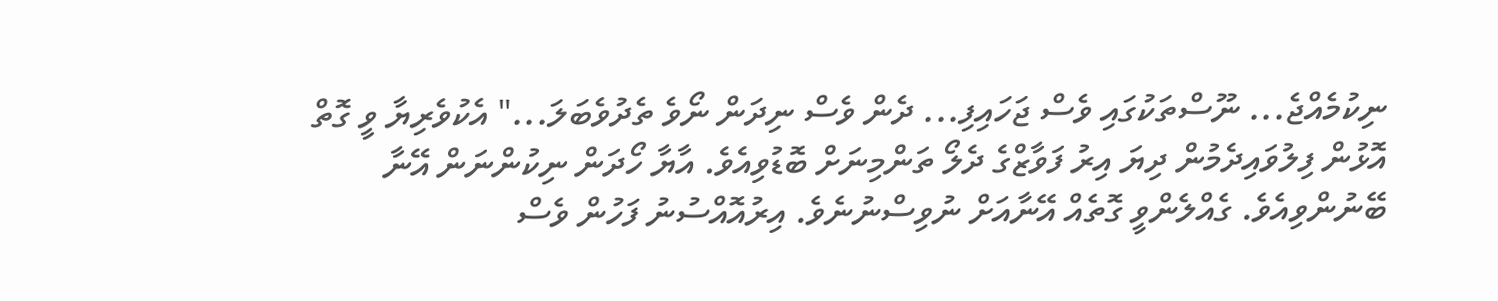ނިކުމެއްޖެ... ނޫސްތަކުގައި ވެސް ޖަހައިފި... ދެން ވެސް ނިދަން ނޯވެ ތެދުވެބަލަ..." އެކުވެރިޔާ ވީ ގޮތް އޮޅުން ފިލުވައިދެމުން ދިޔަ އިރު ފަވާޒްގެ ދެލޯ ތަންމިނަށް ބޮޑުވިއެވެ. އާޔާ ހޯދަން ނިކުންނަން އޭނާ ބޭނުންވިއެވެ. ގެއްލެންވީ ގޮތެއް އޭނާއަށް ނުވިސްނުނެވެ. އިރުއޮއްސުނު ފަހުން ވެސް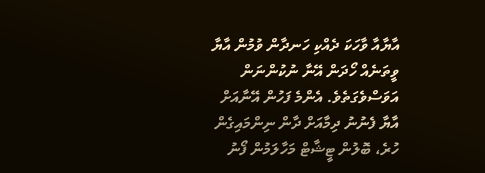އާޔާއާ ވާހަކަ ދެއްކި ހަނދާން ވުމުން އާޔާ ވީތަނެއް ހޯދަން އޭނާ ނުކުންނަން އަވަސްވެގަތެވެ. އެންމެ ފަހުން އޭނާއަށް އާޔާ ފެނުނު ދިމާއަށް ދާން ނިންމައިގެން ހުރެ، ބޮލުން ޓީޝާޓް މަހާލަމުން ފޯނު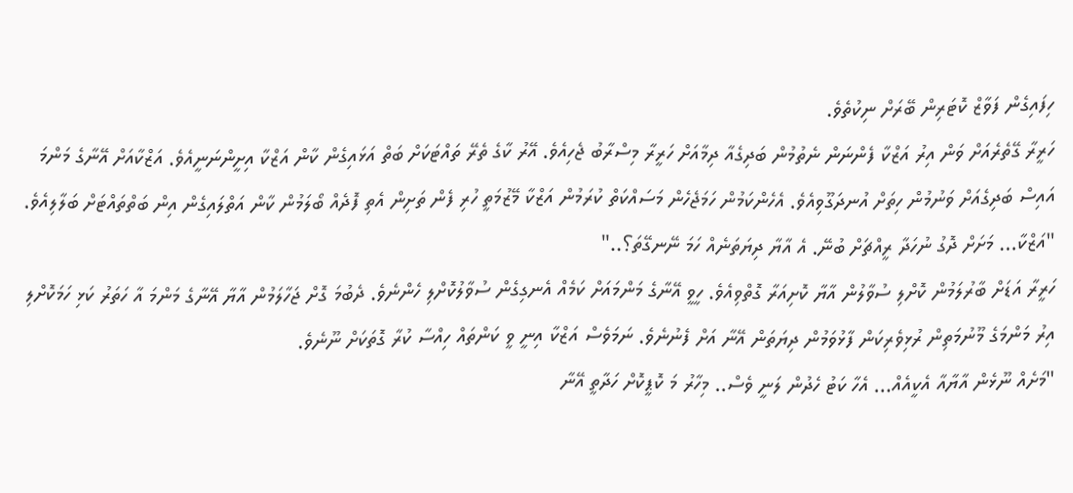ހިފައިގެން ފަވާޒް ކޮޓަރިން ބޭރަށް ނިކުތެވެ.
ހަރީރާ ގޭތެރެއަށް ވަން އިރު އަޒްކާ ފެންނަން ނެތުމުން ބަދިގެއާ ދިމާއަށް ހަރީރާ މިސްރާބު ޖެހިއެވެ. އޭރު ކާގެ ތެރޭ ތައްޓަކަށް ބަތް އަޅައިގެން ކާން އަޒްކާ އިށީންނަނީއެވެ. އަޒްކާއަށް އޭނާގެ މަންމަ އައިސް ބަދިގެއަށް ވަނުމުން ހިތަށް އުނދަގޫވިއެވެ. އެހެންކަމުން ހަމަޖެހެން މަސައްކަތް ކުރަމުން އަޒްކާ މޭޒުމަތީ ހުރި ފެން ތަށިން އެތި ފޮދެއް ބޯލަމުން ކާން އަތްލައިގެން އިން ބަތްތައްޓަށް ބަލާލިއެވެ.
"އަޒްކާ... މަށަށް ދޮގު ނުހަދާ ރީއްޗަށް ބުނޭ. އެ އާޔާ ދިޔަތަނެއް ހަމަ ނޭނގޭތަ؟.."
ހަރީރާ އަޑަށް ބާރުލަމުން ކޮށްލި ސުވާލުން އާޔާ ކޮށިއަރާ ގޮތްވިއެވެ. ހީވީ އޭނާގެ މަންމައަށް ކަމެއް އެނގިގެން ސުވާލުކޮށްލި ހެންނެވެ. ދެބުމަ ގޮށް ޖަހާލަމުން އާޔާ އޭނާގެ މަންމަ އާ ހަތަރު ކަޅި ހަމަކޮށްލި އިރު މަންމަގެ މޫނުމަތިން ރުޅިވެރިކަން ފާޅުވަމުން ދިޔަތަން އޭނާ އަށް ފެނުނެވެ. ނަމަވެސް އަޒްކާ އިނީ ވީ ކަންތައް ހިއްސާ ކުރާ ގޮތަކަށް ނޫނެވެ.
"މަށެއް ނޫޅެން އާޔާއާ އެކީއެއް... އެހާ ކަޓު ހެދުން ލަނީ ވެސް.. މިހާރު މަ ކޮޕީކޮށް ހަދާތީ އޭނާ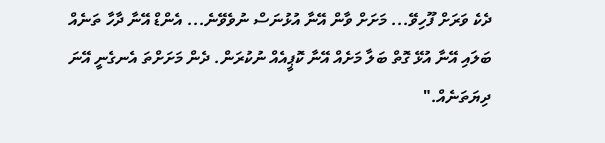ދެކެ ވަރަށް ފޫހިވޭ... މަށަށް ވާން އޭނާ އުޅުނަސް ނުވެވޭނެ... އެންޑް އޭނާ ދާހާ ތަނެއް ބަލައި އޭނާ އުޅޭ ގޮތް ބަލާ މަށެއް އޭނާ ކޮޕީއެއް ނުކުރަން. ދެން މަށަށްތަ އެނގެނީ އޭނަ ދިޔަތަނެއް."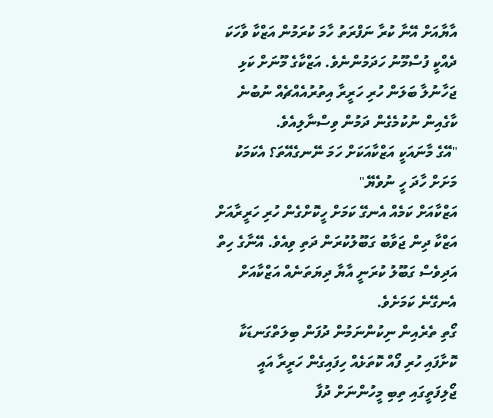އާޔާއަށް އޭނާ ކުރާ ނަފްރަތު ހާމަ ކުރަމުން އަޒްކާ ވާހަކަ ދެއްކީ ފުސްމޫނު ހަދަމުންނެވެ. އަޒްކާގެ މޫނަށް ކަޅި ޖަހާނުލާ ބަލަން ހުރި ހަރީރާ އިތުރުއެއްޗެއް ނުބުނެ ކާގެއިން ނުކުމެގެން ދަމުން ވިސްނާލިއެވެ.
"އޭގެ މާނައަކީ އަޒްކާއަކަށް ހަމަ ނޭނގެއޭތަ؟ އެކަމަކު މަށަށް ހާދަ ހީ ނުވެޔޭ"
އަޒްކާއަށް ކަމެއް އެނގޭ ކަމަށް ހީކޮށްގެން ހުރި ހަރީރާއަށް އަޒްކާ ދިން ޖަވާބު ގަބޫލުކުރަން ދަތި ވިއެވެ. އޭނާގެ ހިތް އަދިވެސް ގަބޫލު ކުރަނީ އާޔާ ދިޔަތަނެއް އަޒްކާއަށް އެނގޭނެ ކަމަށެވެ.
ގޯތި ތެރެއިން ނިކުންނަމުން ދުފަން ބިލަތްގަނޑަކާ ކޮށާފައި ހުރި ފޯއް ކޮތަޅެއް ހިފައިގެން ހަރީރާ އައީ ޖޯލިފަތީގައި ތިބި މީހުންނަށް ދުފާ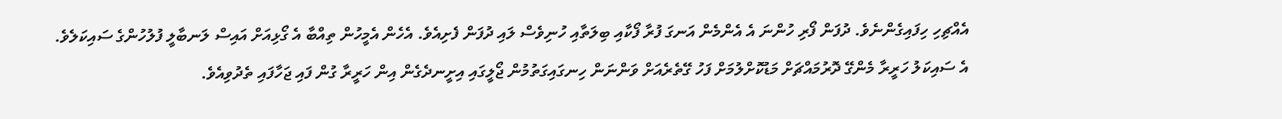އެއްޗިހި ހިފައިގެންނެވެ. ދުފަން ފޯރި ހުންނަ އެ އެންމެން އަނގަ ފުރާ ފޯކާއި ބިލަތާއި ހުނިވެސް ލައި ދުފަން ފެށިއެވެ. އެހެން އެމީހުން ތިއްބާ އެ ގޯޅިއަށް އައިސް ލަނބާލީ ފުލުހުންގެ ސައިކަލެވެ. އެ ސައިކަލު ހަރީރާ މެންގޭ ދޮރުމައްޗަށް މަޑުކޮށްލުމަށް ފަހު ގޭތެރެއަށް ވަންނަން ހިނގައިގަތުމުން ޖޯލީގައި އިށީނދެގެން އިން ހަރީރާ ގުން ފައި ޖަހާފައި ތެދުވިއެވެ.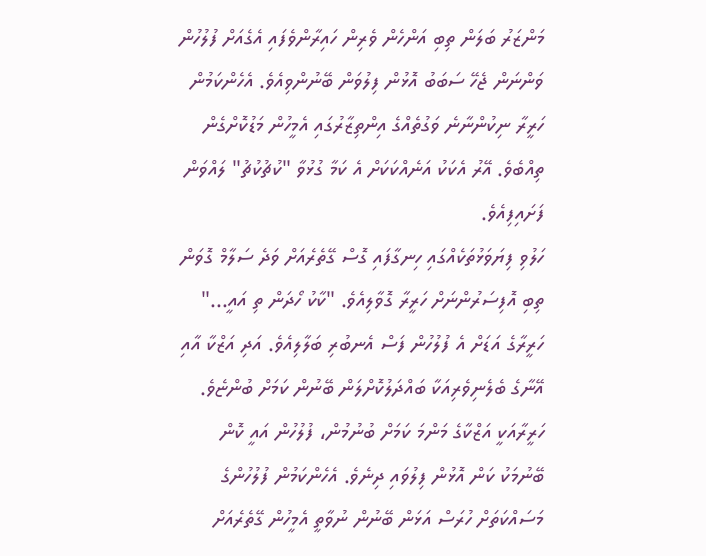މަންޒަރު ބަލަން ތިބި އަންހެން ވެރިން ހައިރާންވެފައި އެގެއަށް ފުލުހުން ވަންނަން ޖެހޭ ސަބަބު އޮޅުން ފިލުވަން ބޭނުންވިއެވެ. އެހެންކަމުން ހަރީރާ ނިކުންނާނެ ވަގުތެއްގެ އިންތިޒާރުގައި އެމީހުން މަޑުކޮށްގެން ތިއްބެވެ. އޭރު އެކަކު އަނެއްކަކަށް އެ ކަމާ ގުޅުވާ "ކުޗުކުޗު" ލައްވަން ފަށައިފިއެވެ.
ހަލުވި ފިޔަވަޅުތަކެއްގައި ހިނގާފައި ގޮސް ގޭތެރެއަށް ވަދެ ސަލާމް ގޮވަން ތިބި އޮފިސަރުންނަށް ހަރީރާ ގޮވާލިއެވެ. "ކާކު ހޯދަން ތި އައީ..."
ހަރީރާގެ އަޑަށް އެ ފުލުހުން ފަސް އެނބުރި ބަލާލިއެވެ. އަދި އަޒްކާ އާއި އޭނާގެ ބެލެނިވެރިއަކާ ބައްދަލުކޮށްލަން ބޭނުން ކަމަށް ބުންޏެވެ. ހަރީރާއަކީ އަޒްކާގެ މަންމަ ކަމަށް ބުނުމުން، ފުލުހުން އައީ ކޮން ބޭނުމަކު ކަން އޮޅުން ފިލުވައި ދިނެވެ. އެހެންކަމުން ފުލުހުންގެ މަސައްކަތަށް ހުރަސް އަޅަން ބޭނުން ނުވާތީ އެމީހުން ގޭތެރެއަށް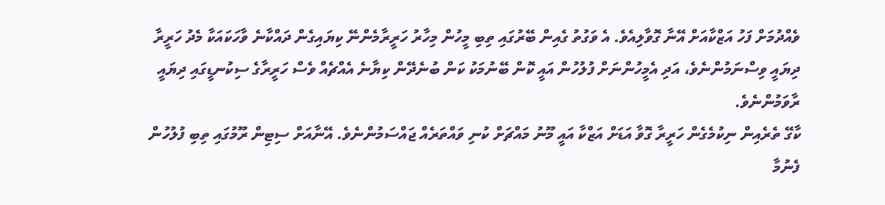ވެއްދުމަށް ފަހު އަޒްކާއަށް އޭނާ ގޮވާލިއެވެ. އެ ވަގުތު ގެއިން ބޭރުގައި ތިބި މީހުން މިހާރު ހަރީރާމެންނޭ ކިޔައިގެން ދައްކާނެ ވާހަކައަކާ މެދު ހަރީރާ ދިޔައީ ވިސްނަމުންނެވެ، އަދި އެމީހުންނަށް ފުލުހުން އައީ ކޮން ބޭނުމަކު ކަން ބުނެދޭން ކިޔާނެ އެއްޗެއް ވެސް ހަރީރާގެ ސިކުނޑީގައި ދިޔައީ ރާވަމުންނެވެ.
ކާގޭ ތެރެއިން ނިކުމެގެން ހަރީރާ ގޮވާ އަޑަށް އަޒްކާ އައީ މޫނު މައްޗަށް ކުނި ވައްތަރެއް ޖައްސަމުންނެވެ. އޭނާއަށް ސިޓިން ރޫމުގައި ތިބި ފުލުހުން ފެނުމާ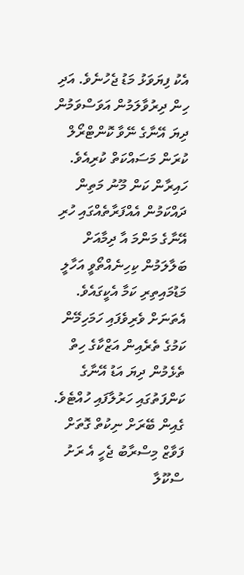އެކު ފިޔަވަޅު މަޑު ޖެހުނެވެ. އަދި ހިން ދިރުވާލަމުން އަވަސްވަމުން ދިޔަ އޭނާގެ ނޭވާ ކޮންޓްރޯލް ކުރަން މަސައްކަތް ކުރިއެވެ. ހައިރާން ކަން މޫނު މަތިން ދައްކަމުން އެއްފަރާތެއްގައި ހުރި އޭނާގެ މަންމަ އާ ދިމާއަށް ބަލާލަމުން ކިހިނެއްތޯވީ އަހާލީ މަޑުމައިތިރި ކަމާ އެކީގައެވެ. އެތަނަށް ވެރިވެފައި ހަމަހިމޭން ކަމުގެ ތެރެއިން އަޒްކާގެ ހިތް ތެޅެމުން ދިޔަ އަޑު އޭނާގެ ކަންފަތުގައި ހަރުލާފައި ހުއްޓެވެ.
ގެއިން ބޭރަށް ނިކުތް ގޮތަށް ފަވާޒް މިސްރާބު ޖެހީ އެ ރަށު ސްކޫލާ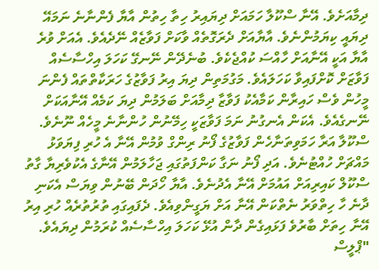ދިމާއަށެވެ. އޭނާ ސްކޫލާ ހަމައަށް ދިޔައިރު ހިތާ ހިތުން އާޔާ ފެންނާނެ ނަމައޭ ދިޔައީ ކިޔަމުންނެވެ. އާޔާއަށް ދެރަގޮތެއް ވާކަށް ފަވާޒެއް ނޭދެއެވެ. އެއަށް ވުރެ އާޔާ އަކީ އޭނާއަށް ހާއްސަ ކުއްޖެކެވެ. ބުނެދޭން ނޭނގޭ ކަހަލަ އިހްސާސެއް ފަވާޒަށް ކޮށްފައިވާ ކަހަލައެވެ. މަގުމަތިން ދިޔަ އިރު ފަވާޒުގެ ހަރަކާތްތައް ފެންނަ މީހުން ވެސް ހައިރާން ކަމާއެކު ފަވާޒާ ދިމާއަށް ބަލަމުން ދިޔަ ކަމެއް އޭނާއަކަށް ނޭނގެއެވެ. އެކަން އެނގުނު ނަމަ ފަވާޒަކީ ހިމޭނުން ހުންނާނެ މީހެއް ނޫނެވެ.
ސްކޫލާ އަރާ ހަމަވިތަނާހެން ފަވާޒުގެ ފޯނު ރިންގް ވުމުން އޭނާ އެ ހުރި ފިޔަވަޅު މައްޗަށް ހުއްޓުނެވެ. އަދި ފޯނު ނަގާ ކަންފަތުގައި ޖަހާލަމުން އޭނާގެ އެކުވެރިޔާ ގާތު ސްކޫލް ކައިރިއަށް އައުމަށް އޭނާ އެދުނެވެ. އާޔާ ހޯދަން ބޭނުން ވިޔަސް އެކަނި ދާނެ ހާ ހިތްވަރު ނެތްކަން އޭނާ އަށް ޔަގީންވިއެވެ. ދެފައިގައި ތުރުތުރެއް ހުރި އިރު އޭނާ ހިތަށް ބާރުވެ ފަޅައިގެން ދާން އުޅޭ ކަހަލަ އިހްސާސެއް ކުރަމުން ދިޔައެވެ.
"ޕްލީސް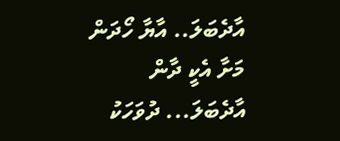އާދެބަލަ.. އާޔާ ހޯދަން މަށާ އެކީ ދާން އާދެބަލަ... ދުވަހަކު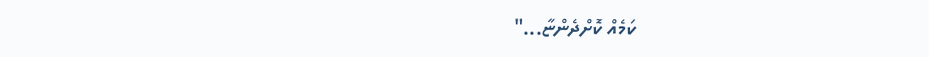ކަމެއް ކޮށްދެންޏާ..."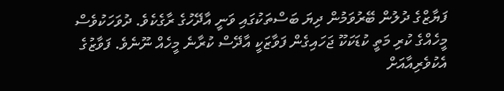ފަޔާޒްގެ ދުލުން ބޭރުވަމުން ދިޔަ ބަސްތަކުގައި ވަނީ އާދޭހުގެ ރާގެކެވެ. ދުވަހަކުވެސް މީހެއްގެ ކުރި މަތީ ކުޑަކަކޫ ޖަހައިގެން ފަވާޒަކީ އާދޭސް ކުރާނެ މީހެއް ނޫނެވެ. ފަވާޒުގެ އެކުވެރިއާއަށް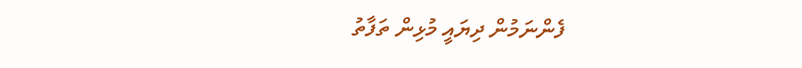ފެންނަމުން ދިޔައީ މުޅިން ތަފާތު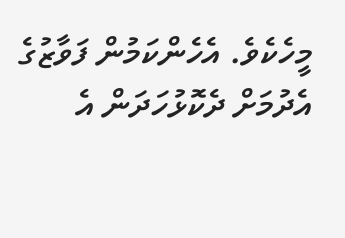މީހެކެވެ. އެހެންކަމުން ފަވާޒުގެ އެދުމަށް ދެކޮޅުހަދަން އެ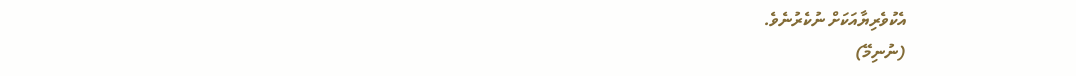އެކުވެރިޔާއަކަށް ނުކެރުނެވެ.
(ނުނިމޭ)